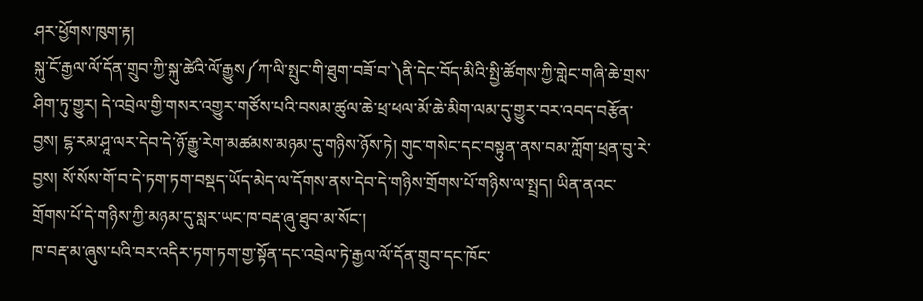ཤར་ཕྱོགས་ཁུག་རྟ།
སྐུ་ངོ་རྒྱལ་ལོ་དོན་གྲུབ་ཀྱི་སྐུ་ཚེའི་ལོ་རྒྱུས༼ཀ་ལི་སྤུང་གི་ཐུག་བཟོ་བ་༽ནི་དེང་བོད་མིའི་སྤྱི་ཚོགས་ཀྱི་གླེང་གཞི་ཆེ་གྲས་ཤིག་ཏུ་གྱུར། དེ་འབྲེལ་གྱི་གསར་འགྱུར་གཙོས་པའི་བསམ་ཚུལ་ཆེ་ཕྲ་ཕལ་མོ་ཆེ་མིག་ལམ་དུ་གྱུར་བར་འབད་བརྩོན་བྱས། ངྷ་རམ་ཤཱ་ལར་དེབ་དེ་ཉོ་རྒྱུ་རེག་མཚམས་མཉམ་དུ་གཉིས་ཉོས་ཏེ། གུང་གསེང་དང་བསྟུན་ནས་བམ་ཀློག་ཕྲན་བུ་རེ་བྱས། སོ་སོས་གོ་བ་དེ་ཏག་ཏག་བསྡད་ཡོད་མེད་ལ་དོགས་ནས་དེབ་དེ་གཉིས་གྲོགས་པོ་གཉིས་ལ་སྤྲད། ཡིན་ནའང་གྲོགས་པོ་དེ་གཉིས་ཀྱི་མཉམ་དུ་སླར་ཡང་ཁ་བརྡ་ཞུ་ཐུབ་མ་སོང་།
ཁ་བརྡ་མ་ཞུས་པའི་བར་འདིར་ཏག་ཏག་གྱ་སྟོན་དང་འབྲེལ་ཏེ་རྒྱལ་ལོ་དོན་གྲུབ་དང་ཁོང་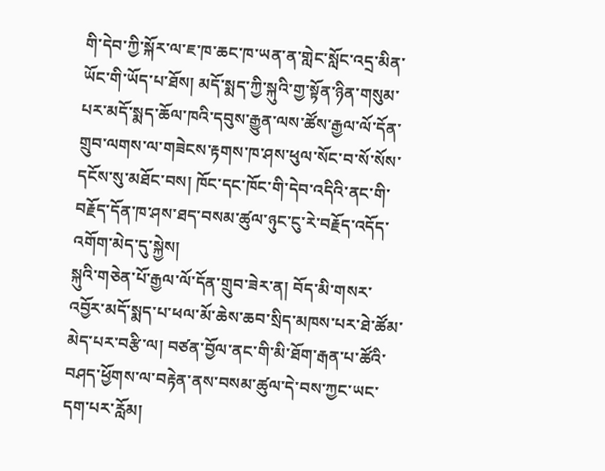གི་དེབ་ཀྱི་སྐོར་ལ་ཇ་ཁ་ཆང་ཁ་ཡན་ན་གླེང་སློང་འདྲ་མིན་ཡོང་གི་ཡོད་པ་ཐོས། མདོ་སྨད་ཀྱི་སྐུའི་གྱ་སྟོན་ཉིན་གསུམ་པར་མདོ་སྨད་ཆོལ་ཁའི་དབུས་རྒྱུན་ལས་ཚོས་རྒྱལ་ལོ་དོན་གྲུབ་ལགས་ལ་གཟེངས་རྟགས་ཁ་ཤས་ཕུལ་སོང་བ་སོ་སོས་དངོས་སུ་མཐོང་བས། ཁོང་དང་ཁོང་གི་དེབ་འདིའི་ནང་གི་བརྗོད་དོན་ཁ་ཤས་ཐད་བསམ་ཚུལ་ཉུང་ངུ་རེ་བརྗོད་འདོད་འགོག་མེད་དུ་སྐྱེས།
སྐུའི་གཅེན་པོ་རྒྱལ་ལོ་དོན་གྲུབ་ཟེར་ན། བོད་མི་གསར་འབྱོར་མདོ་སྨད་པ་ཕལ་མོ་ཆེས་ཆབ་སྲིད་མཁས་པར་ཐེ་ཚོམ་མེད་པར་བརྩི་ལ། བཙན་བྱོལ་ནང་གི་མི་ཐོག་རྒན་པ་ཚོའི་བཤད་ཕྱོགས་ལ་བརྟེན་ནས་བསམ་ཚུལ་དེ་བས་ཀྱང་ཡང་དག་པར་རློམ།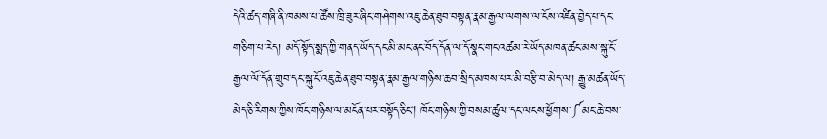དེའི་ཚད་གཞི་ནི་ཁམས་པ་ཚོས་ཁྲི་ཟུར་ཞིང་གཤེགས་འཇུ་ཆེན་ཐུབ་བསྟན་རྣམ་རྒྱལ་ལགས་ལ་ངོས་འཛིན་བྱེད་པ་དང་གཅིག་པ་རེད། མདོ་སྟོད་སྨད་ཀྱི་གནད་ཡོད་དང་མི་མང་ནང་བོད་དོན་ལ་དོ་སྣང་གང་འཚམ་རེ་ཡོད་མཁན་ཚང་མས་སྐུ་ངོ་རྒྱལ་ལོ་དོན་གྲུབ་དང་སྐུ་ངོ་འཇུ་ཆེན་ཐུབ་བསྟན་རྣམ་རྒྱལ་གཉིས་ཆབ་སྲིད་མཁས་པར་མི་བརྩི་བ་མེད་ལ། རྒྱུ་མཚན་ཡོད་མེད་ཅི་རིགས་ཀྱིས་ཁོང་གཉིས་ལ་མངོན་པར་བསྟོད་ཅིང། ཁོང་གཉིས་ཀྱི་བསམ་ཚུལ་དང་ལངས་ཕྱོགས་༼མང་ཆེ་བས་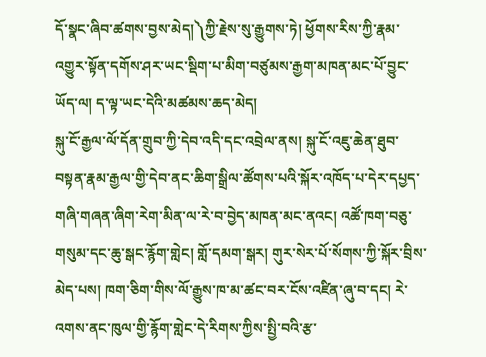དོ་སྣང་ཞིབ་ཚགས་བྱས་མེད།༽ཀྱི་རྗེས་སུ་རྒྱུགས་ཏེ། ཕྱོགས་རིས་ཀྱི་རྣམ་འགྱུར་སྟོན་དགོས་ཤར་ཡང་སྡིག་པ་མིག་བཙུམས་རྒྱག་མཁན་མང་པོ་བྱུང་ཡོད་ལ། ད་ལྟ་ཡང་དེའི་མཚམས་ཆད་མེད།
སྐུ་ངོ་རྒྱལ་ལོ་དོན་གྲུབ་ཀྱི་དེབ་འདི་དང་འབྲེལ་ནས། སྐུ་ངོ་འཇུ་ཆེན་ཐུབ་བསྟན་རྣམ་རྒྱལ་གྱི་དེབ་ནང་ཆིག་སྒྲིལ་ཚོགས་པའི་སྐོར་འཁོད་པ་དེར་དཔྱད་གཞི་གཞན་ཞིག་རེག་མིན་ལ་རེ་བ་བྱེད་མཁན་མང་ནའང། འཚོ་ཁག་བཅུ་གསུམ་དང་ཆུ་སྒང་རྙོག་གླེང། གློ་དམག་སྒར། གུར་སེར་པོ་སོགས་ཀྱི་སྐོར་བྲིས་མེད་པས། ཁག་ཅིག་གིས་ལོ་རྒྱུས་ཁ་མ་ཚང་བར་ངོས་འཛིན་ཞུ་བ་དང། རེ་འགས་ནང་ཁུལ་གྱི་རྙོག་གླེང་དེ་རིགས་ཀྱིས་སྤྱི་བའི་རྩ་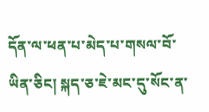དོན་ལ་ཕན་པ་མེད་པ་གསལ་བོ་ཡིན་ཅིང། སྐད་ཅ་ཇེ་མང་དུ་སོང་ན་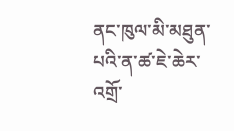ནང་ཁུལ་མི་མཐུན་པའི་ན་ཚ་ཇེ་ཆེར་འགྲོ་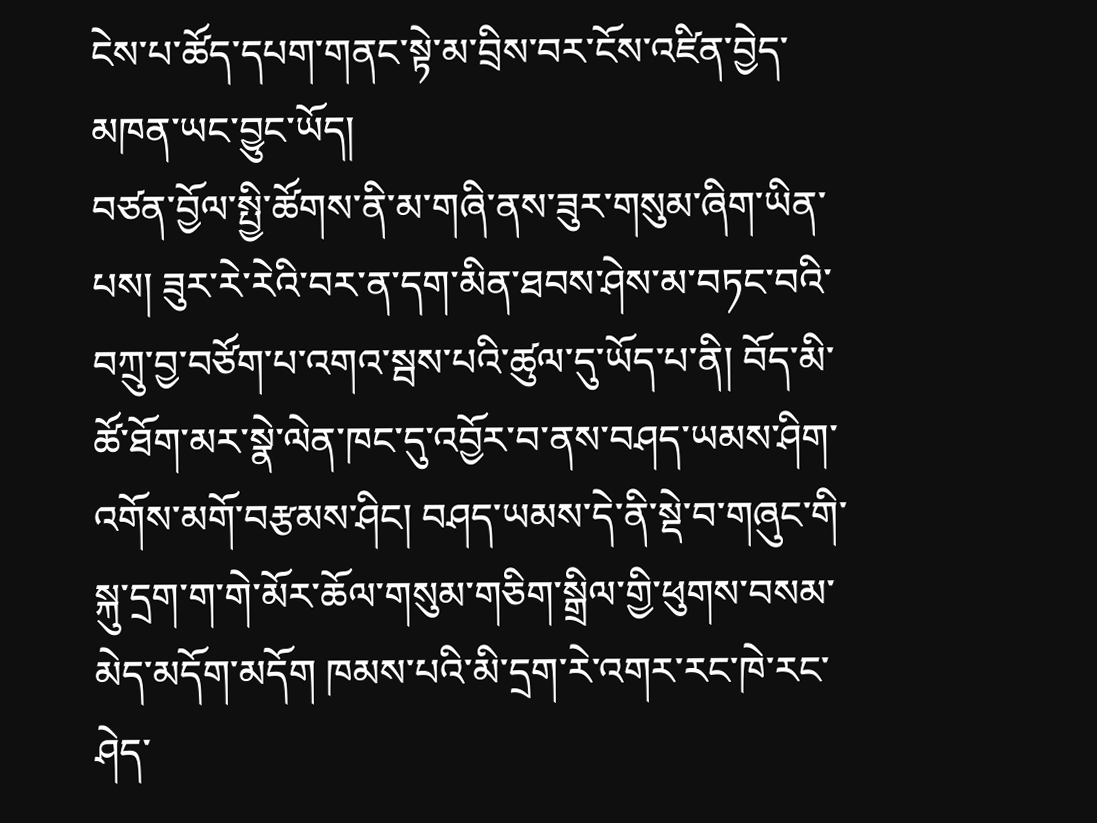ངེས་པ་ཚོད་དཔག་གནང་སྟེ་མ་བྲིས་བར་ངོས་འཛིན་བྱེད་མཁན་ཡང་བྱུང་ཡོད།
བཙན་བྱོལ་སྤྱི་ཚོགས་ནི་མ་གཞི་ནས་ཟུར་གསུམ་ཞིག་ཡིན་པས། ཟུར་རེ་རེའི་བར་ན་དག་མིན་ཐབས་ཤེས་མ་བཏང་བའི་བཀྲུ་བྱ་བཙོག་པ་འགའ་སྦས་པའི་ཚུལ་དུ་ཡོད་པ་ནི། བོད་མི་ཚོ་ཐོག་མར་སྣེ་ལེན་ཁང་དུ་འབྱོར་བ་ནས་བཤད་ཡམས་ཤིག་འགོས་མགོ་བརྩམས་ཤིང། བཤད་ཡམས་དེ་ནི་སྡེ་བ་གཞུང་གི་སྐུ་དྲག་ག་གེ་མོར་ཆོལ་གསུམ་གཅིག་སྒྲིལ་གྱི་ཕུགས་བསམ་མེད་མདོག་མདོག ཁམས་པའི་མི་དྲག་རེ་འགར་རང་ཁེ་རང་ཤེད་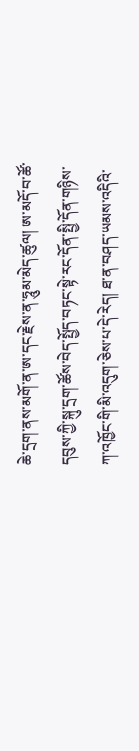ཆེ་དྲག་ནས་མགོ་ན་ཨ་དང་རྗེས་ན་ཧཱུམ་མེད་ཚུལ། ཨ་མདོ་བ་ཚོ་དབུས་ཀྱི་སྐུ་དྲག་ཚོས་བེད་སྤྱོད་བཏང་སྟེ་རང་དོན་སྤྱི་དོན་གཉིས་ཀ་འཁྱོང་གི་མི་འདུག་ཅེས་པ་དེ་རེད། ཐ་ན་བཤད་ཡམས་འདིའི་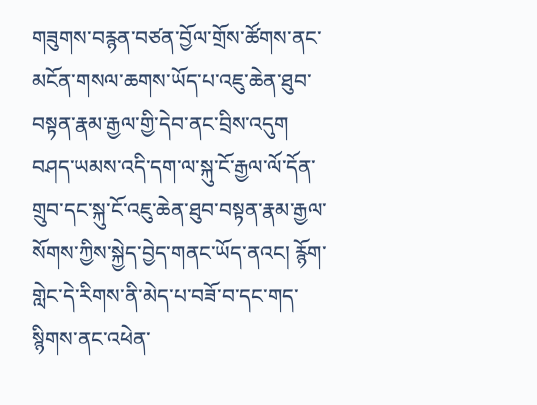གཟུགས་བརྙན་བཙན་བྱོལ་གྲོས་ཚོགས་ནང་མངོན་གསལ་ཆགས་ཡོད་པ་འཇུ་ཆེན་ཐུབ་བསྟན་རྣམ་རྒྱལ་གྱི་དེབ་ནང་བྲིས་འདུག
བཤད་ཡམས་འདི་དག་ལ་སྐུ་ངོ་རྒྱལ་ལོ་དོན་གྲུབ་དང་སྐུ་ངོ་འཇུ་ཆེན་ཐུབ་བསྟན་རྣམ་རྒྱལ་སོགས་ཀྱིས་སྐྱེད་བྱེད་གནང་ཡོད་ནའང། རྙོག་གླེང་དེ་རིགས་ནི་མེད་པ་བཟོ་བ་དང་གད་སྙིགས་ནང་འཕེན་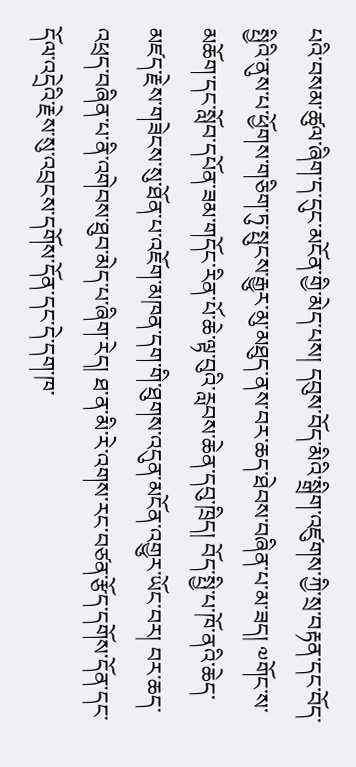པའི་བསམ་ཚུལ་ཞིག་ད་དུང་མངོན་གྱི་མེད་པས། དབུས་བོད་མིའི་སྒྲིག་འཛུགས་ཀྱི་སྲ་བརྟན་དང་བོད་སྤྱིའི་ནུས་པ་ཕྱོགས་གཅིག་ཏུ་སྤུངས་རྒྱུར་མུ་མཐུད་ནས་བར་ཆད་ཐེབས་བཞིན་པ་མ་ཟད། ༧གོང་ས་མཆོག་དང་སློབ་དཔོན་ཟམ་གདོང་རིན་པོ་ཆེ་ལྟ་བུའི་རླབས་ཆེན་དབུ་ཁྲིད། བོད་སྤྱི་པ་ཁོ་ནའི་ཆེད་མཛད་རྗེས་གཟེངས་སུ་ཐོན་པ་འཇོག་མཁན་དག་གི་ཐུགས་འདུན་མངོན་འགྱུར་ཡོང་བར། བར་ཆད་འཕྲད་བཞིན་པ་ནི་འགེབས་ཐུབ་མེད་པ་ཞིག་རེད། ཐ་ན་མི་རེ་འགས་རང་བཙན་རྩོད་དགོས་དོན་དང་དོལ་འདྲེའི་རྗེས་སུ་འབྲངས་དགོས་དོན་དང་དེ་དག་ཁ་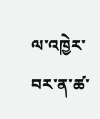ལ་འཁྱེར་བར་ན་ཚ་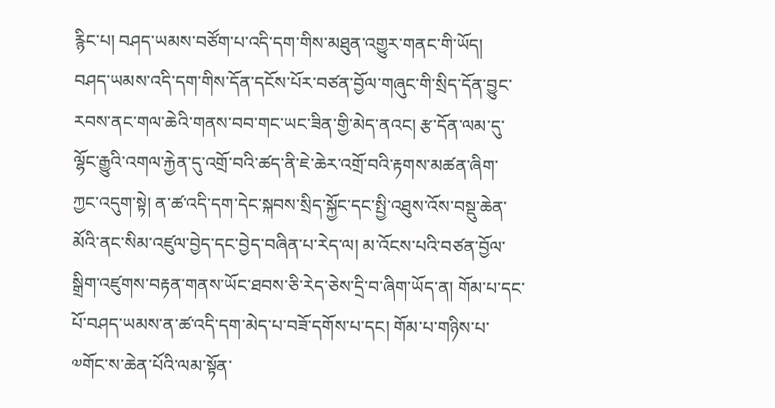རྙིང་པ། བཤད་ཡམས་བཙོག་པ་འདི་དག་གིས་མཐུན་འགྱུར་གནང་གི་ཡོད།
བཤད་ཡམས་འདི་དག་གིས་དོན་དངོས་པོར་བཙན་བྱོལ་གཞུང་གི་སྲིད་དོན་བྱུང་རབས་ནང་གལ་ཆེའི་གནས་བབ་གང་ཡང་ཟིན་གྱི་མེད་ནའང། རྩ་དོན་ལམ་དུ་ལྷོང་རྒྱུའི་འགལ་རྐྱེན་དུ་འགྲོ་བའི་ཚད་ནི་ཇེ་ཆེར་འགྲོ་བའི་རྟགས་མཚན་ཞིག་ཀྱང་འདུག་སྟེ། ན་ཚ་འདི་དག་དེང་སྐབས་སྲིད་སྐྱོང་དང་སྤྱི་འཐུས་འོས་བསྡུ་ཆེན་མོའི་ནང་སིམ་འཛུལ་བྱེད་དང་བྱེད་བཞིན་པ་རེད་ལ། མ་འོངས་པའི་བཙན་བྱོལ་སྒྲིག་འཛུགས་བརྟན་གནས་ཡོང་ཐབས་ཅི་རེད་ཅེས་དྲི་བ་ཞིག་ཡོད་ན། གོམ་པ་དང་པོ་བཤད་ཡམས་ན་ཚ་འདི་དག་མེད་པ་བཟོ་དགོས་པ་དང། གོམ་པ་གཉིས་པ་༧གོང་ས་ཆེན་པོའི་ལམ་སྟོན་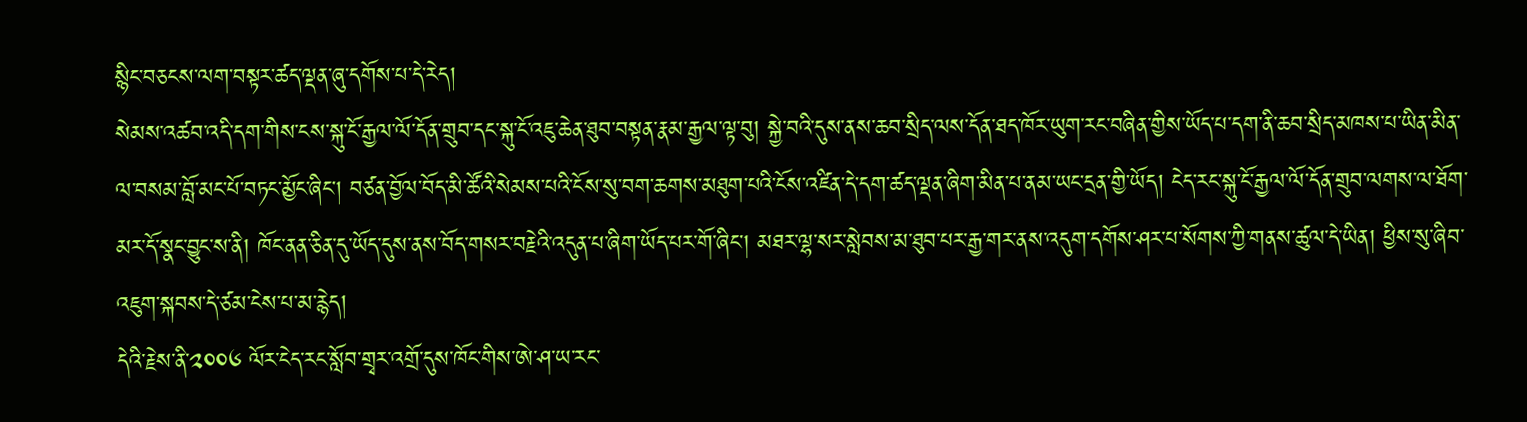སྙིང་བཅངས་ལག་བསྟར་ཚད་ལྡན་ཞུ་དགོས་པ་དེ་རེད།
སེམས་འཚབ་འདི་དག་གིས་ངས་སྐུ་ངོ་རྒྱལ་ལོ་དོན་གྲུབ་དང་སྐུ་ངོ་འཇུ་ཆེན་ཐུབ་བསྟན་རྣམ་རྒྱལ་ལྟ་བུ། སྐྱེ་བའི་དུས་ནས་ཆབ་སྲིད་ལས་དོན་ཐད་ཁོར་ཡུག་རང་བཞིན་གྱིས་ཡོད་པ་དག་ནི་ཆབ་སྲིད་མཁས་པ་ཡིན་མིན་ལ་བསམ་བློ་མང་པོ་བཏང་མྱོང་ཞིང། བཙན་བྱོལ་བོད་མི་ཚོའི་སེམས་པའི་ངོས་སུ་བག་ཆགས་མཐུག་པའི་ངོས་འཛིན་དེ་དག་ཚད་ལྡན་ཞིག་མིན་པ་ནམ་ཡང་དྲན་གྱི་ཡོད། ངེད་རང་སྐུ་ངོ་རྒྱལ་ལོ་དོན་གྲུབ་ལགས་ལ་ཐོག་མར་དོ་སྣང་བྱུང་ས་ནི། ཁོང་ནན་ཅིན་དུ་ཡོད་དུས་ནས་བོད་གསར་བརྗེའི་འདུན་པ་ཞིག་ཡོད་པར་གོ་ཞིང། མཐར་ལྷ་སར་སླེབས་མ་ཐུབ་པར་རྒྱ་གར་ནས་འདུག་དགོས་ཤར་པ་སོགས་ཀྱི་གནས་ཚུལ་དེ་ཡིན། ཕྱིས་སུ་ཞིབ་འཇུག་སྐབས་དེ་ཙམ་ངེས་པ་མ་རྙེད།
དེའི་རྗེས་ནི་༢༠༠༦ ལོར་ངེད་རང་སློབ་གྲྭར་འགྲོ་དུས་ཁོང་གིས་ཨེ་ཤ་ཡ་རང་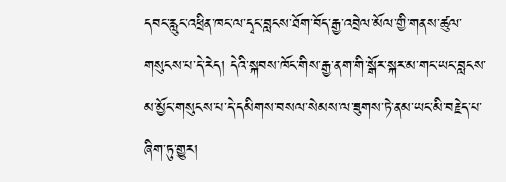དབང་རླུང་འཕྲིན་ཁང་ལ་དྭང་བླངས་ཐོག་བོད་རྒྱ་འབྲེལ་མོལ་གྱི་གནས་ཚུལ་གསུངས་པ་དེ་རེད། དེའི་སྐབས་ཁོང་གིས་རྒྱ་ནག་གི་སྒོར་སྐར་མ་གང་ཡང་བླངས་མ་མྱོང་གསུངས་པ་དེ་དམིགས་བསལ་སེམས་ལ་ཟུགས་ཏེ་ནམ་ཡང་མི་བརྗེད་པ་ཞིག་ཏུ་གྱུར།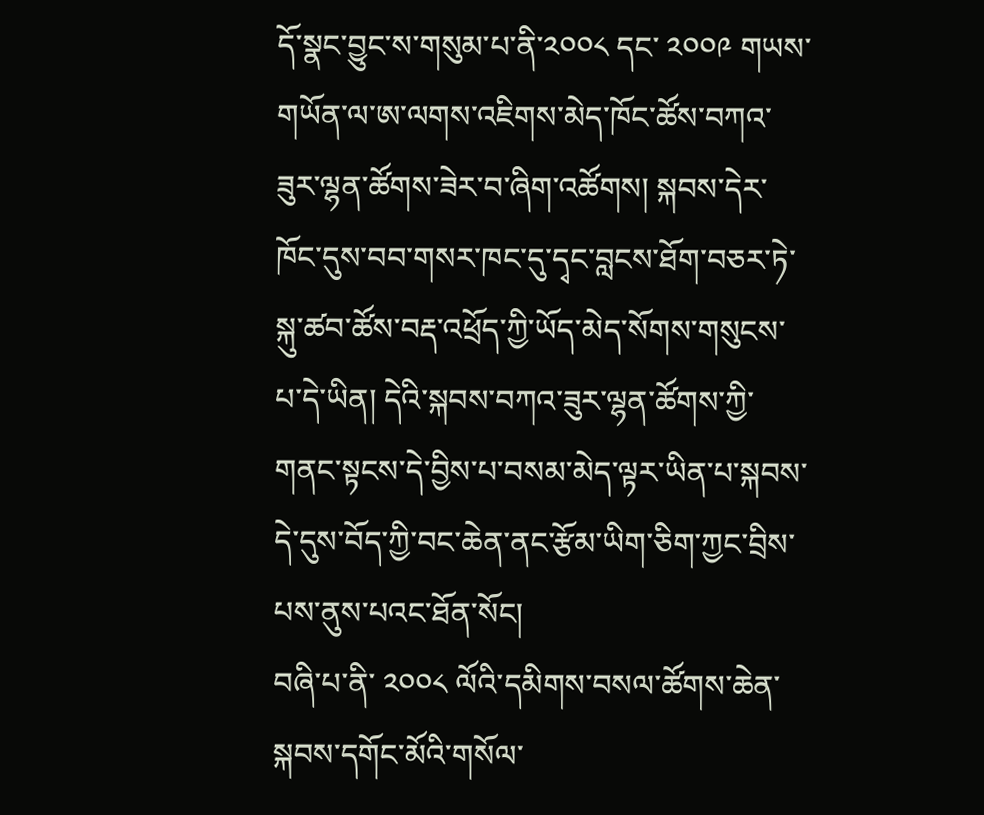དོ་སྣང་བྱུང་ས་གསུམ་པ་ནི་༢༠༠༨ དང་ ༢༠༠༩ གཡས་གཡོན་ལ་ཨ་ལགས་འཇིགས་མེད་ཁོང་ཚོས་བཀའ་ཟུར་ལྷན་ཚོགས་ཟེར་བ་ཞིག་འཚོགས། སྐབས་དེར་ཁོང་དུས་བབ་གསར་ཁང་དུ་དྭང་བླངས་ཐོག་བཅར་ཏེ་སྐུ་ཚབ་ཚོས་བརྡ་འཕྲོད་ཀྱི་ཡོད་མེད་སོགས་གསུངས་པ་དེ་ཡིན། དེའི་སྐབས་བཀའ་ཟུར་ལྷན་ཚོགས་ཀྱི་གནང་སྟངས་དེ་བྱིས་པ་བསམ་མེད་ལྟར་ཡིན་པ་སྐབས་དེ་དུས་བོད་ཀྱི་བང་ཆེན་ནང་རྩོམ་ཡིག་ཅིག་ཀྱང་བྲིས་པས་ནུས་པའང་ཐོན་སོང།
བཞི་པ་ནི་ ༢༠༠༨ ལོའི་དམིགས་བསལ་ཚོགས་ཆེན་སྐབས་དགོང་མོའི་གསོལ་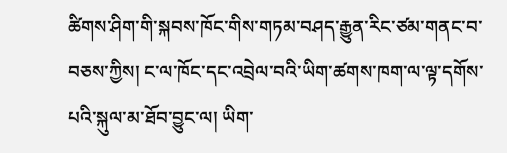ཚིགས་ཤིག་གི་སྐབས་ཁོང་གིས་གཏམ་བཤད་རྒྱུན་རིང་ཙམ་གནང་བ་བཅས་ཀྱིས། ང་ལ་ཁོང་དང་འབྲེལ་བའི་ཡིག་ཚགས་ཁག་ལ་ལྟ་དགོས་པའི་སྐུལ་མ་ཐོབ་བྱུང་ལ། ཡིག་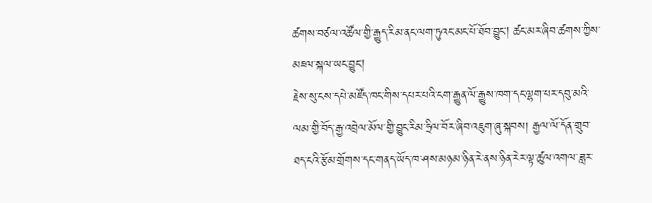ཚགས་བཙལ་འཚོལ་གྱི་རྒྱུད་རིམ་ནང་ལག་ཏུའང་མང་པོ་ཐོབ་བྱུང། ཚང་མར་ཞིབ་ཚགས་ཀྱིས་མཇལ་སྐལ་ཡང་བྱུང།
རྗེས་སུ་ངས་དཔེ་མཛོད་ཁང་གིས་དཔར་པའི་ངག་རྒྱུན་ལོ་རྒྱུས་ཁག་དང་ལྷག་པར་དབུ་མའི་ལམ་གྱི་བོད་རྒྱ་འབྲེལ་མོལ་གྱི་བྱུང་རིམ་ཧྲིལ་བོར་ཞིབ་འཇུག་ཞུ་སྐབས། རྒྱལ་ལོ་དོན་གྲུབ་ཐད་ངའི་རྩོམ་གྲོགས་དང་གནད་ཡོད་ཁ་ཤས་མཉམ་ཉིན་རེ་ནས་ཉིན་རེར་ལྟ་ཚུལ་འགལ་ཟླར་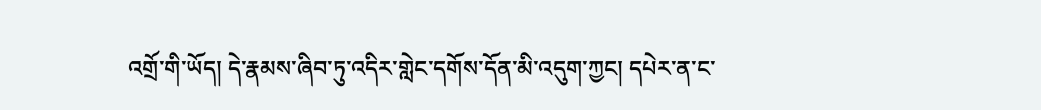འགྲོ་གི་ཡོད། དེ་རྣམས་ཞིབ་ཏུ་འདིར་གླེང་དགོས་དོན་མི་འདུག་ཀྱང། དཔེར་ན་ང་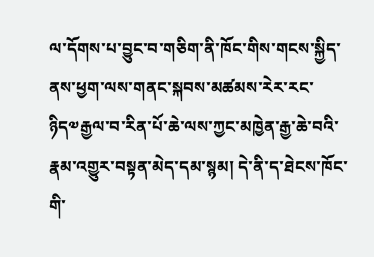ལ་དོགས་པ་བྱུང་བ་གཅིག་ནི་ཁོང་གིས་གངས་སྐྱིད་ནས་ཕྱག་ལས་གནང་སྐབས་མཚམས་རེར་རང་ཉིད༧རྒྱལ་བ་རིན་པོ་ཆེ་ལས་ཀྱང་མཁྱེན་རྒྱ་ཆེ་བའི་རྣམ་འགྱུར་བསྟན་མེད་དམ་སྙམ། དེ་ནི་ད་ཐེངས་ཁོང་གི་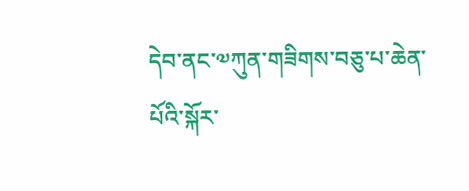དེབ་ནང་༧ཀུན་གཟིགས་བཅུ་པ་ཆེན་པོའི་སྐོར་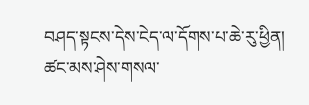བཤད་སྟངས་དེས་ངེད་ལ་དོགས་པ་ཆེ་རུ་ཕྱིན།
ཚང་མས་ཤེས་གསལ་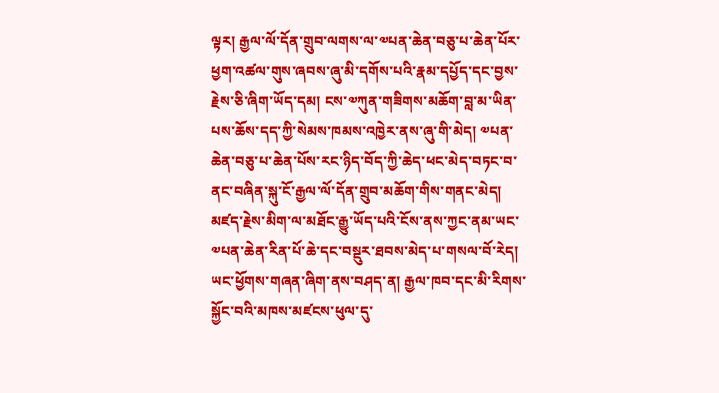ལྟར། རྒྱལ་ལོ་དོན་གྲུབ་ལགས་ལ་༧པན་ཆེན་བཅུ་པ་ཆེན་པོར་ཕྱག་འཚལ་གུས་ཞབས་ཞུ་མི་དགོས་པའི་རྣམ་དཔྱོད་དང་བྱས་རྗེས་ཅི་ཞིག་ཡོད་དམ། ངས་༧ཀུན་གཟིགས་མཆོག་བླ་མ་ཡིན་པས་ཆོས་དད་ཀྱི་སེམས་ཁམས་འཁྱེར་ནས་ཞུ་གི་མེད། ༧པན་ཆེན་བཅུ་པ་ཆེན་པོས་རང་ཉིད་བོད་ཀྱི་ཆེད་ཕང་མེད་བཏང་བ་ནང་བཞིན་སྐུ་ངོ་རྒྱལ་ལོ་དོན་གྲུབ་མཆོག་གིས་གནང་མེད། མཛད་རྗེས་མིག་ལ་མཐོང་རྒྱུ་ཡོད་པའི་ངོས་ནས་ཀྱང་ནམ་ཡང་༧པན་ཆེན་རིན་པོ་ཆེ་དང་བསྡུར་ཐབས་མེད་པ་གསལ་བོ་རེད།
ཡང་ཕྱོགས་གཞན་ཞིག་ནས་བཤད་ན། རྒྱལ་ཁབ་དང་མི་རིགས་སྐྱོང་བའི་མཁས་མཛངས་ཕུལ་དུ་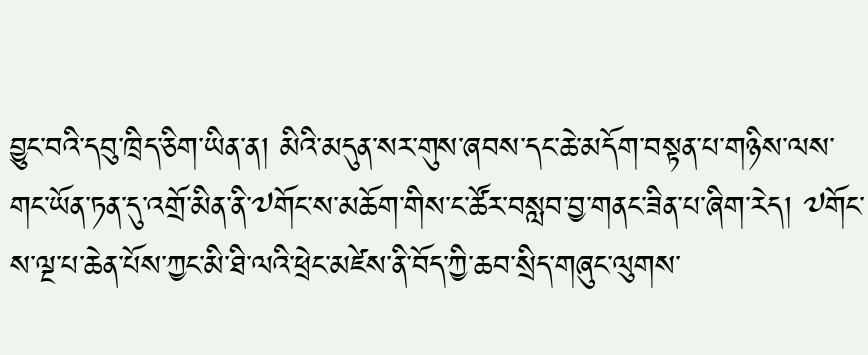བྱུང་བའི་དབུ་ཁྲིད་ཅིག་ཡིན་ན། མིའི་མདུན་སར་གུས་ཞབས་དང་ཆེ་མདོག་བསྟན་པ་གཉིས་ལས་གང་ཡོན་ཏན་དུ་འགྲོ་མིན་ནི་༧གོང་ས་མཆོག་གིས་ང་ཚོར་བསླབ་བྱ་གནང་ཟིན་པ་ཞིག་རེད། ༧གོང་ས་ལྔ་པ་ཆེན་པོས་ཀྱང་མི་ཐི་ལའི་ཕྲེང་མཛེས་ནི་བོད་ཀྱི་ཆབ་སྲིད་གཞུང་ལུགས་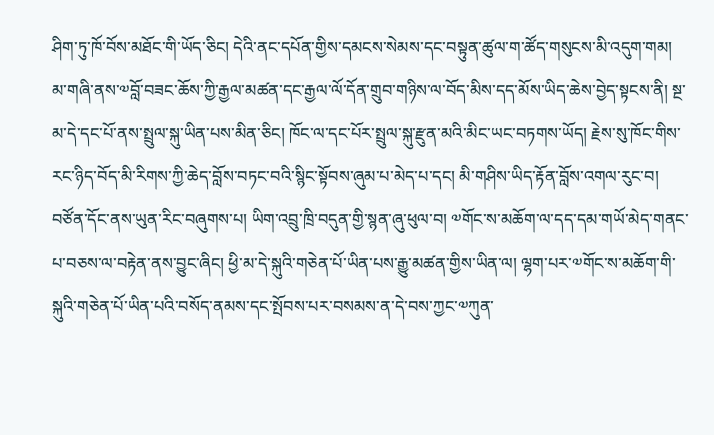ཤིག་ཏུ་ཁོ་བོས་མཐོང་གི་ཡོད་ཅིང། དེའི་ནང་དཔོན་གྱིས་དམངས་སེམས་དང་བསྟུན་ཚུལ་ག་ཚོད་གསུངས་མི་འདུག་གམ།
མ་གཞི་ནས་༧བློ་བཟང་ཆོས་ཀྱི་རྒྱལ་མཚན་དང་རྒྱལ་ལོ་དོན་གྲུབ་གཉིས་ལ་བོད་མིས་དད་མོས་ཡིད་ཆེས་བྱེད་སྟངས་ནི། སྔ་མ་དེ་དང་པོ་ནས་སྤྲུལ་སྐུ་ཡིན་པས་མིན་ཅིང། ཁོང་ལ་དང་པོར་སྤྲུལ་སྐུ་རྫུན་མའི་མིང་ཡང་བཏགས་ཡོད། རྗེས་སུ་ཁོང་གིས་རང་ཉིད་བོད་མི་རིགས་ཀྱི་ཆེད་བློས་བཏང་བའི་སྙིང་སྟོབས་ཞུམ་པ་མེད་པ་དང། མི་གཤིས་ཡིད་རྟོན་བློས་འགལ་རུང་བ། བཙོན་དོང་ནས་ཡུན་རིང་བཞུགས་པ། ཡིག་འབྲུ་ཁྲི་བདུན་གྱི་སྙན་ཞུ་ཕུལ་བ། ༧གོང་ས་མཆོག་ལ་དད་དམ་གཡོ་མེད་གནང་པ་བཅས་ལ་བརྟེན་ནས་བྱུང་ཞིང། ཕྱི་མ་དེ་སྐུའི་གཅེན་པོ་ཡིན་པས་རྒྱུ་མཚན་གྱིས་ཡིན་ལ། ལྷག་པར་༧གོང་ས་མཆོག་གི་སྐུའི་གཅེན་པོ་ཡིན་པའི་བསོད་ནམས་དང་སྤོབས་པར་བསམས་ན་དེ་བས་ཀྱང་༧ཀུན་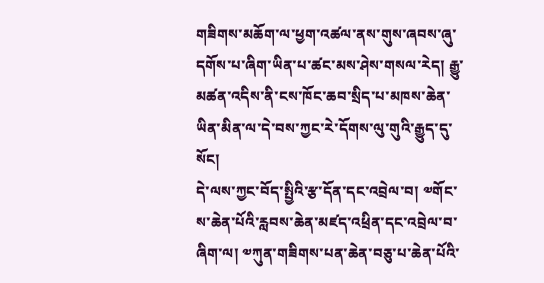གཟིགས་མཆོག་ལ་ཕྱག་འཚལ་ནས་གུས་ཞབས་ཞུ་དགོས་པ་ཞིག་ཡིན་པ་ཚང་མས་ཤེས་གསལ་རེད། རྒྱུ་མཚན་འདིས་ནི་ངས་ཁོང་ཆབ་སྲིད་པ་མཁས་ཆེན་ཡིན་མིན་ལ་དེ་བས་ཀྱང་རེ་དོགས་ལུ་གུའི་རྒྱུད་དུ་སོང།
དེ་ལས་ཀྱང་བོད་སྤྱིའི་རྩ་དོན་དང་འབྲེལ་བ། ༧གོང་ས་ཆེན་པོའི་རླབས་ཆེན་མཛད་འཕྲིན་དང་འབྲེལ་བ་ཞིག་ལ། ༧ཀུན་གཟིགས་པན་ཆེན་བཅུ་པ་ཆེན་པོའི་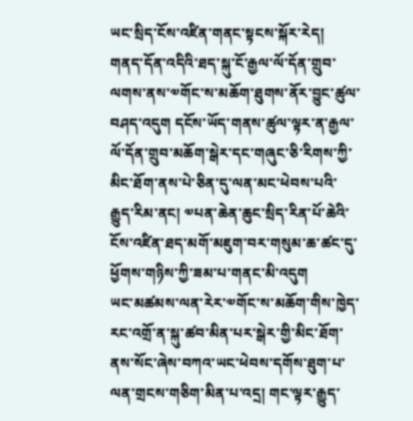ཡང་སྲིད་ངོས་འཛིན་གནང་སྟངས་སྐོར་རེད། གནད་དོན་འདིའི་ཐད་སྐུ་ངོ་རྒྱལ་ལོ་དོན་གྲུབ་ལགས་ནས་༧གོང་ས་མཆོག་ཐུགས་ནོར་བྱུང་ཚུལ་བཤད་འདུག དངོས་ཡོད་གནས་ཚུལ་ལྟར་ན་རྒྱལ་ལོ་དོན་གྲུབ་མཆོག་སྒེར་དང་གཞུང་ཅི་རིགས་ཀྱི་མིང་ཐོག་ནས་པེ་ཅིན་དུ་ལན་མང་ཕེབས་པའི་རྒྱུད་རིམ་ནང། ༧པན་ཆེན་ཆུང་སྲིད་རིན་པོ་ཆེའི་ངོས་འཛིན་ཐད་མགོ་མཇུག་བར་གསུམ་ཆ་ཚང་དུ་ཕྱོགས་གཉིས་ཀྱི་ཟམ་པ་གནང་མི་འདུག
ཡང་མཚམས་ལན་རེར་༧གོང་ས་མཆོག་གིས་ཁྱེད་རང་འགྲོ་ན་སྐུ་ཚབ་མིན་པར་སྒེར་གྱི་མིང་ཐོག་ནས་སོང་ཞེས་བཀའ་ཡང་ཕེབས་དགོས་ཐུག་པ་ལན་གྲངས་གཅིག་མིན་པ་འདྲ། གང་ལྟར་རྒྱུད་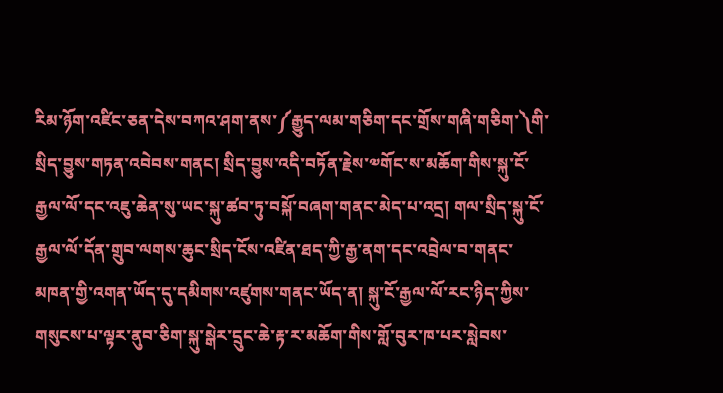རིམ་ཉོག་འཛིང་ཅན་དེས་བཀའ་ཤག་ནས་༼རྒྱུད་ལམ་གཅིག་དང་གྲོས་གཞི་གཅིག་༽གི་སྲིད་བྱུས་གཏན་འབེབས་གནང། སྲིད་བྱུས་འདི་བཏོན་རྗེས་༧གོང་ས་མཆོག་གིས་སྐུ་ངོ་རྒྱལ་ལོ་དང་འཇུ་ཆེན་སུ་ཡང་སྐུ་ཚབ་ཏུ་བསྐོ་བཞག་གནང་མེད་པ་འདྲ། གལ་སྲིད་སྐུ་ངོ་རྒྱལ་ལོ་དོན་གྲུབ་ལགས་ཆུང་སྲིད་ངོས་འཛིན་ཐད་ཀྱི་རྒྱ་ནག་དང་འབྲེལ་བ་གནང་མཁན་གྱི་འགན་ཡོད་དུ་དམིགས་འཛུགས་གནང་ཡོད་ན། སྐུ་ངོ་རྒྱལ་ལོ་རང་ཉིད་ཀྱིས་གསུངས་པ་ལྟར་ནུབ་ཅིག་སྐུ་སྒེར་དྲུང་ཆེ་རྟ་ར་མཆོག་གིས་གློ་བུར་ཁ་པར་སླེབས་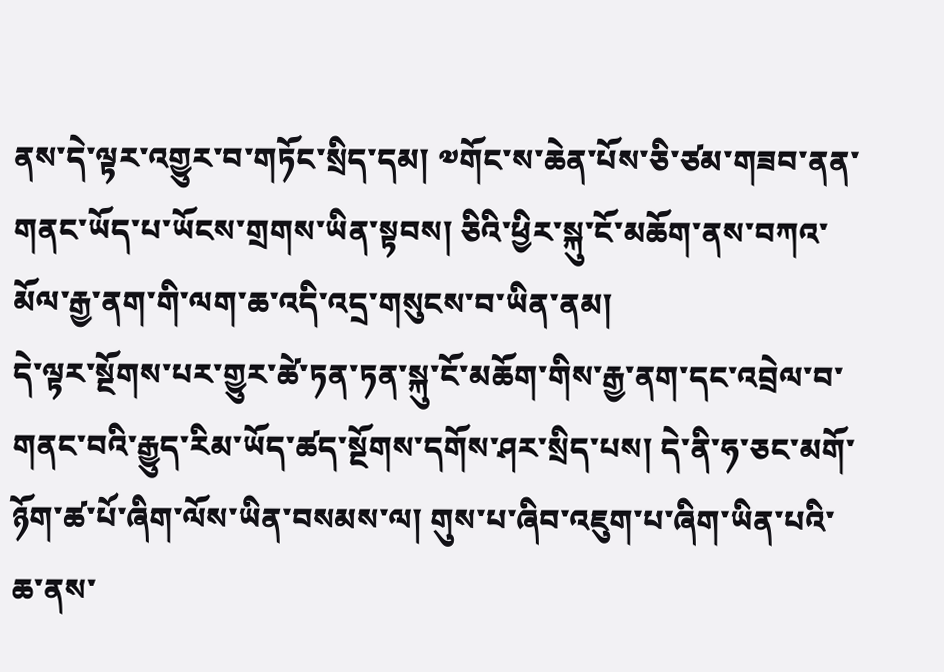ནས་དེ་ལྟར་འགྱུར་བ་གཏོང་སྲིད་དམ། ༧གོང་ས་ཆེན་པོས་ཅི་ཙམ་གཟབ་ནན་གནང་ཡོད་པ་ཡོངས་གྲགས་ཡིན་སྟབས། ཅིའི་ཕྱིར་སྐུ་ངོ་མཆོག་ནས་བཀའ་མོལ་རྒྱ་ནག་གི་ལག་ཆ་འདི་འདྲ་གསུངས་བ་ཡིན་ནམ།
དེ་ལྟར་སྔོགས་པར་གྱུར་ཚེ་ཏན་ཏན་སྐུ་ངོ་མཆོག་གིས་རྒྱ་ནག་དང་འབྲེལ་བ་གནང་བའི་རྒྱུད་རིམ་ཡོད་ཚད་སྔོགས་དགོས་ཤར་སྲིད་པས། དེ་ནི་ཧ་ཅང་མགོ་ཉོག་ཚ་པོ་ཞིག་ལོས་ཡིན་བསམས་ལ། གུས་པ་ཞིབ་འཇུག་པ་ཞིག་ཡིན་པའི་ཆ་ནས་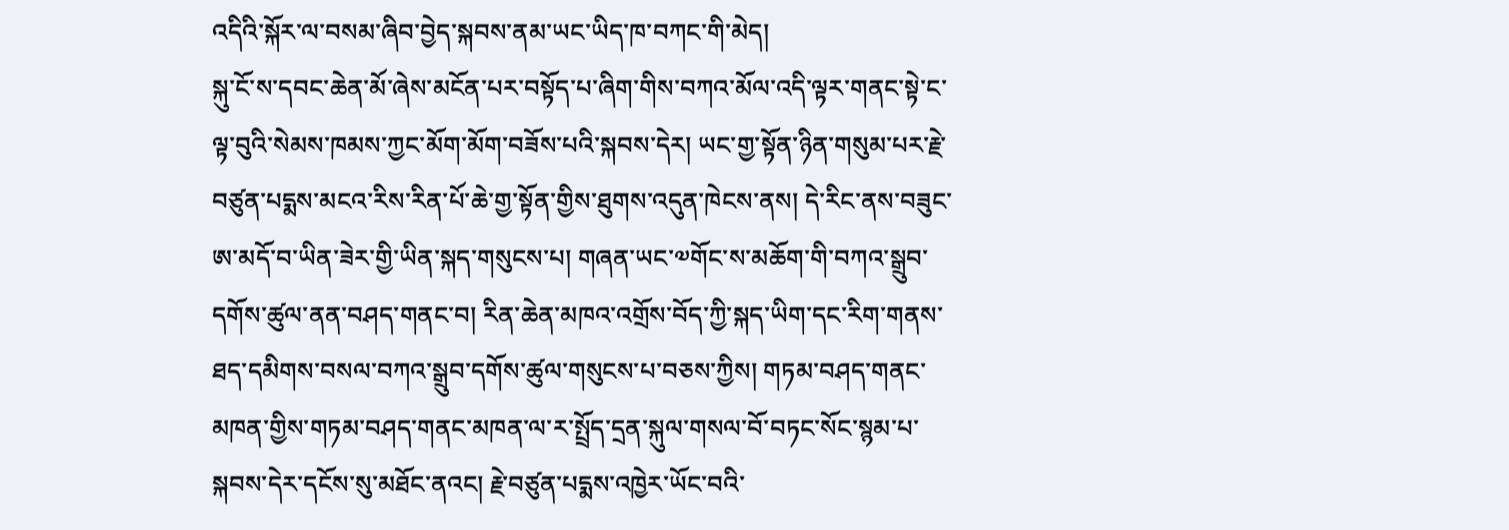འདིའི་སྐོར་ལ་བསམ་ཞིབ་བྱེད་སྐབས་ནམ་ཡང་ཡིད་ཁ་བཀང་གི་མེད།
སྐུ་ངོ་ས་དབང་ཆེན་མོ་ཞེས་མངོན་པར་བསྟོད་པ་ཞིག་གིས་བཀའ་མོལ་འདི་ལྟར་གནང་སྟེ་ང་ལྟ་བུའི་སེམས་ཁམས་ཀྱང་མོག་མོག་བཟོས་པའི་སྐབས་དེར། ཡང་གྱ་སྟོན་ཉིན་གསུམ་པར་རྗེ་བཙུན་པདྨས་མངའ་རིས་རིན་པོ་ཆེ་གྱ་སྟོན་གྱིས་ཐུགས་འདུན་ཁེངས་ནས། དེ་རིང་ནས་བཟུང་ཨ་མདོ་བ་ཡིན་ཟེར་གྱི་ཡིན་སྐད་གསུངས་པ། གཞན་ཡང་༧གོང་ས་མཆོག་གི་བཀའ་སྒྲུབ་དགོས་ཚུལ་ནན་བཤད་གནང་བ། རིན་ཆེན་མཁའ་འགྲོས་བོད་ཀྱི་སྐད་ཡིག་དང་རིག་གནས་ཐད་དམིགས་བསལ་བཀའ་སྒྲུབ་དགོས་ཚུལ་གསུངས་པ་བཅས་ཀྱིས། གཏམ་བཤད་གནང་མཁན་གྱིས་གཏམ་བཤད་གནང་མཁན་ལ་ར་སྤྲོད་དྲན་སྐུལ་གསལ་བོ་བཏང་སོང་སྙམ་པ་སྐབས་དེར་དངོས་སུ་མཐོང་ནའང། རྗེ་བཙུན་པདྨས་འཁྱེར་ཡོང་བའི་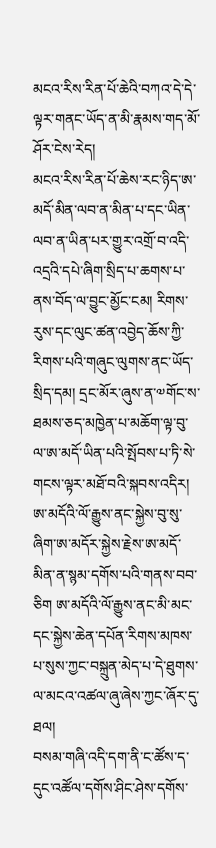མངའ་རིས་རིན་པོ་ཆེའི་བཀའ་དེ་དེ་ལྟར་གནང་ཡོད་ན་མི་རྣམས་གད་མོ་ཤོར་ངེས་རེད།
མངའ་རིས་རིན་པོ་ཆེས་རང་ཉིད་ཨ་མདོ་མིན་ལབ་ན་མིན་པ་དང་ཡིན་ལབ་ན་ཡིན་པར་གྱུར་འགྲོ་བ་འདི་འདྲའི་དཔེ་ཞིག་སྲིད་པ་ཆགས་པ་ནས་བོད་ལ་བྱུང་མྱོང་ངམ། རིགས་རུས་དང་ལུང་ཚན་འབྱེད་ཆོས་ཀྱི་རིགས་པའི་གཞུང་ལུགས་ནང་ཡོད་སྲིད་དམ། དྲང་མོར་ཞུས་ན་༧གོང་ས་ཐམས་ཅད་མཁྱེན་པ་མཆོག་ལྟ་བུ་ལ་ཨ་མདོ་ཡིན་པའི་སྤོབས་པ་ཏི་སེ་གངས་ལྟར་མཐོ་བའི་སྐབས་འདིར། ཨ་མདོའི་ལོ་རྒྱུས་ནང་སྐྱེས་བུ་སུ་ཞིག་ཨ་མདོར་སྐྱེས་རྗེས་ཨ་མདོ་མིན་ན་སྙམ་དགོས་པའི་གནས་བབ་ཅིག ཨ་མདོའི་ལོ་རྒྱུས་ནང་མི་མང་དང་སྐྱེས་ཆེན་དཔོན་རིགས་མཁས་པ་སུས་ཀྱང་བསྐྲུན་མེད་པ་དེ་ཐུགས་ལ་མངའ་འཚལ་ཞུ་ཞེས་ཀྱང་ཞོར་དུ་ཐལ།
བསམ་གཞི་འདི་དག་ནི་ང་ཚོས་ད་དུང་འཚོལ་དགོས་ཤིང་ཤེས་དགོས་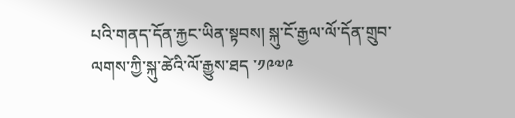པའི་གནད་དོན་རྐྱང་ཡིན་སྟབས། སྐུ་ངོ་རྒྱལ་ལོ་དོན་གྲུབ་ལགས་ཀྱི་སྐུ་ཚེའི་ལོ་རྒྱུས་ཐད ་༡༩༧༩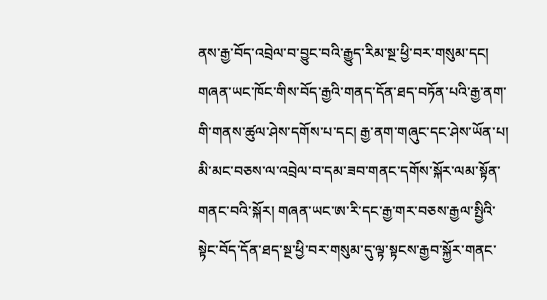ནས་རྒྱ་བོད་འབྲེལ་བ་བྱུང་བའི་རྒྱུད་རིམ་སྔ་ཕྱི་བར་གསུམ་དང། གཞན་ཡང་ཁོང་གིས་བོད་རྒྱའི་གནད་དོན་ཐད་བཏོན་པའི་རྒྱ་ནག་གི་གནས་ཚུལ་ཤེས་དགོས་པ་དང། རྒྱ་ནག་གཞུང་དང་ཤེས་ཡོན་པ། མི་མང་བཅས་ལ་འབྲེལ་བ་དམ་ཟབ་གནང་དགོས་སྐོར་ལམ་སྟོན་གནང་བའི་སྐོར། གཞན་ཡང་ཨ་རི་དང་རྒྱ་གར་བཅས་རྒྱལ་སྤྱིའི་སྟེང་བོད་དོན་ཐད་སྔ་ཕྱི་བར་གསུམ་དུ་ལྟ་སྟངས་རྒྱབ་སྐྱོར་གནང་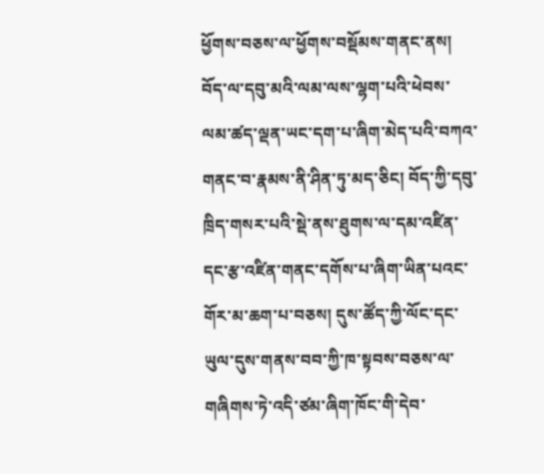ཕྱོགས་བཅས་ལ་ཕྱོགས་བསྡོམས་གནང་ནས། བོད་ལ་དབུ་མའི་ལམ་ལས་ལྷག་པའི་ཕེབས་ལམ་ཚད་ལྡན་ཡང་དག་པ་ཞིག་མེད་པའི་བཀའ་གནང་བ་རྣམས་ནི་ཤིན་ཏུ་མད་ཅིང། བོད་ཀྱི་དབུ་ཁྲིད་གསར་པའི་སྡེ་ནས་ཐུགས་ལ་དམ་འཛིན་དང་རྩ་འཛིན་གནང་དགོས་པ་ཞིག་ཡིན་པའང་གོར་མ་ཆག་པ་བཅས། དུས་ཚོད་ཀྱི་ལོང་དང་ཡུལ་དུས་གནས་བབ་ཀྱི་ཁ་སྟབས་བཅས་ལ་གཞིགས་ཏེ་འདི་ཙམ་ཞིག་ཁོང་གི་དེབ་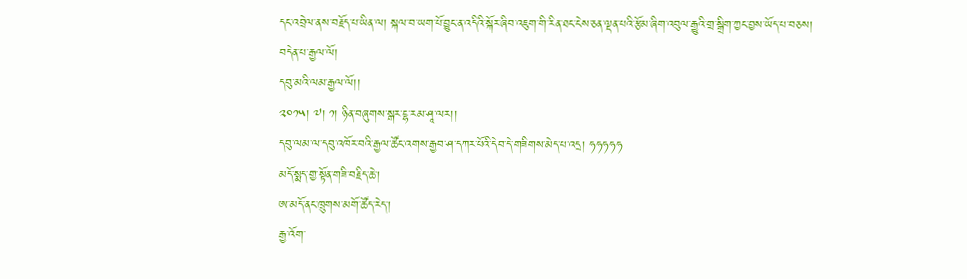དང་འབྲེལ་ནས་བརྗོད་པ་ཡིན་ལ། སྐལ་བ་ཡག་པོ་བྱུང་ན་འདིའི་སྐོར་ཞིབ་འཇུག་གི་རིན་ཐང་ངེས་ཅན་ལྡན་པའི་རྩོམ་ཞིག་འབུལ་རྒྱུའི་གྲ་སྒྲིག་ཀྱང་བྱས་ཡོད་པ་བཅས།
བདེན་པ་རྒྱལ་ལོ།
དབུ་མའི་ལམ་རྒྱལ་ལོ།།
༢༠༡༥། ༧། ༡། ཉིན་བཞུགས་སྒར་ངྷ་རམ་ཤཱ་ལར།།
དབུ་ལམ་ལ་དབུ་འཁོར་བའི་རྒྱལ་ཚོང་འགས་རྒྱབ་ཤ་དཀར་པོའི་དེབ་དེ་གཟིགས་མེད་པ་འདྲ། ཧཧཧཧཧ
མདོ་སྨད་གྱ་སྟོན་གཟི་བརྗིད་ཆེ་།
ཨ་མདོ་ནང་ཁྲུགས་མགོ་ཚོད་རེད་།
རྒྱ་འོག་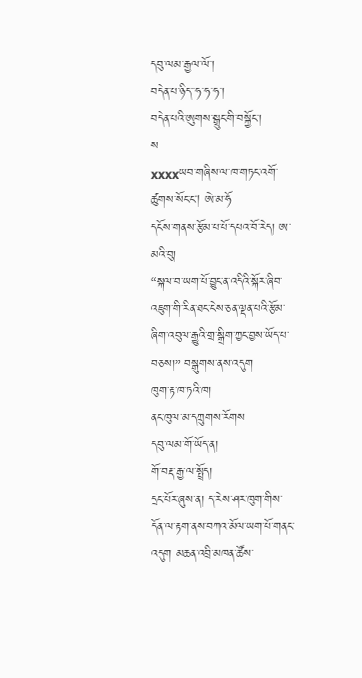དབུ་ལམ་རྒྱལ་ལོ་།
བདེན་པ་ཉིད་་ཧ་ཧ་ཧ་།
བདེན་པའི་ཨུགས་སྒྲུང་གི་བསྐྱོང་།
ས
xxxxཡབ་གཞིས་ལ་ཁ་གཏང་འགོ་ཚུགས་སོང་ང། ཨེ་མ་ཧོ
དངོས་གནས་རྩོམ་པ་པོ་དཔའ་བོ་རེད། ཨ་མའི་བུ།
“སྐལ་བ་ཡག་པོ་བྱུང་ན་འདིའི་སྐོར་ཞིབ་འཇུག་གི་རིན་ཐང་ངེས་ཅན་ལྡན་པའི་རྩོམ་ཞིག་འབུལ་རྒྱུའི་གྲ་སྒྲིག་ཀྱང་བྱས་ཡོད་པ་བཅས།” བསྒུགས་ནས་འདུག
ཁུག་རྟ་ཁ་ཏའི་ཁ།
ནང་ཁུལ་མ་དཀྲུགས་རོགས
དབུ་ལམ་གོ་ཡོད་ན།
གོ་བརྡ་རྒྱ་ལ་སྤྲོད།
དྲང་པོར་ཞུས་ན། ད་རེས་ཤར་ཁུག་གིས་དོན་ལ་རྟག་ནས་བཀའ་མོལ་ཡག་པོ་གནང་འདུག མཆན་འབྲི་མཁན་ཚོས་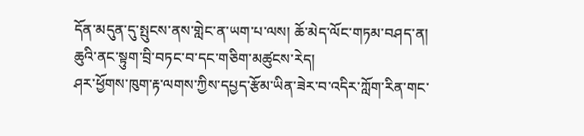དོན་མདུན་དུ་སྤུངས་ནས་གླེང་ན་ཡག་པ་ལས། ཆོ་མེད་ལོང་གཏམ་བཤད་ན། ཆུའི་ནང་སྟུག་བྲི་བཏང་བ་དང་གཅིག་མཚུངས་རེད།
ཤར་ཕྱོགས་ཁུག་རྟ་ལགས་ཀྱིས་དཔྱད་རྩོམ་ཡིན་ཟེར་བ་འདིར་ཀློག་རིན་གང་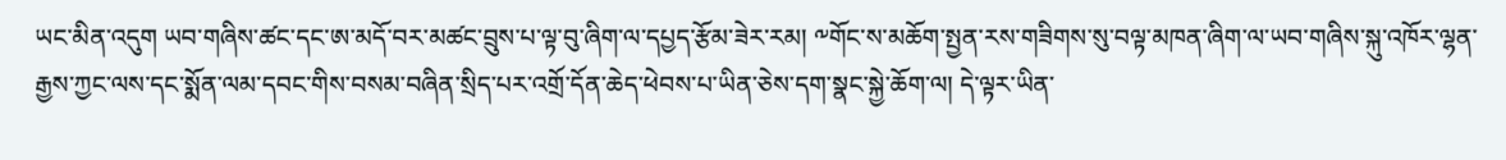ཡང་མིན་འདུག ཡབ་གཞིས་ཚང་དང་ཨ་མདོ་བར་མཚང་བྲུས་པ་ལྟ་བུ་ཞིག་ལ་དཔྱད་རྩོམ་ཟེར་རམ། ༸གོང་ས་མཆོག་སྤྱན་རས་གཟིགས་སུ་བལྟ་མཁན་ཞིག་ལ་ཡབ་གཞིས་སྐུ་འཁོར་ལྷན་རྒྱས་ཀྱང་ལས་དང་སྨོན་ལམ་དབང་གིས་བསམ་བཞིན་སྲིད་པར་འགྲོ་དོན་ཆེད་ཕེབས་པ་ཡིན་ཅེས་དག་སྣང་སྐྱེ་ཆོག་ལ། དེ་ལྟར་ཡིན་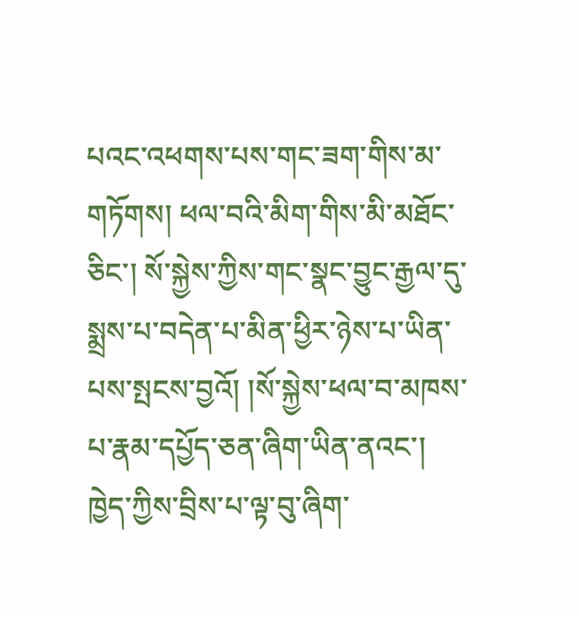པའང་འཕགས་པས་གང་ཟག་གིས་མ་གཏོགས། ཕལ་བའི་མིག་གིས་མི་མཐོང་ཅིང་། སོ་སྐྱེས་ཀྱིས་གང་སྣང་བྱུང་རྒྱལ་དུ་སྨྲས་པ་བདེན་པ་མིན་ཕྱིར་ཉེས་པ་ཡིན་པས་སྤངས་བྱའོ། །སོ་སྐྱེས་ཕལ་བ་མཁས་པ་རྣམ་དཔྱོད་ཅན་ཞིག་ཡིན་ནའང་། ཁྱེད་ཀྱིས་བྲིས་པ་ལྟ་བུ་ཞིག་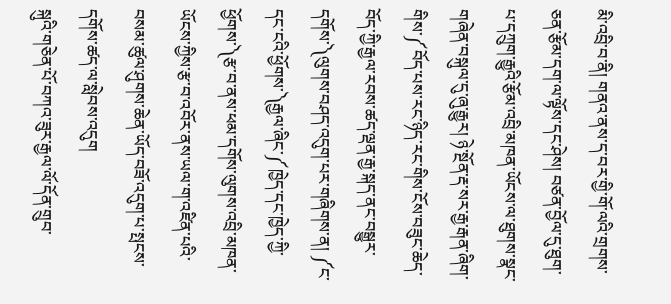མི་འབྲི་བ་ནི། གནའ་ནས་ད་བར་གྱི་གོ་ལའི་གྲགས་ཅན་རྩོམ་དག་ལ་ལྟོས་དང་ཤེས། བཙན་བྱོལ་དུ་ཐུག་པ་དཀྲུག་རྒྱུའི་རྩོམ་འབྲི་མཁན་ཡོངས་ལ་ཐུགས་སྣང་གཞེན་བསྐུལ་དུ་ཞུ་རྒྱུར། ཉེ་སྔོན་རྡ་སར་རྒྱ་རྒན་ཞིག་གིས་༼བོད་པས་རང་ཉིད་རང་གིས་ངོས་བཟུང་ཆེད་བོད་ཀྱི་རྒྱལ་རབས་ཚད་ལྡན་རྒྱ་སྐད་ནང་བསྒྱུར་དགོས་༽ལུགས་བཤད་འདུག་པར་གཞིགས་ན། ༼ང་དང་ངའི་ཕྱོགས་༽རྒྱལ་ཞིང་༼ཁྱེད་དང་ཁྱེད་ཀྱི་ཕྱོགས་༽རྩ་བ་ནས་ཕམ་དགོས་ལུགས་འབྲི་མཁན་ཡོངས་ཀྱིས་རྩ་བ་འབོར་ནས་ཡལ་ག་འཛིན་པའི་བསམ་ཚུལ་ཤུགས་ཆེན་ཡོད་བཟོ་འདུག་པ་སྤངས་དགོས་ཚད་ལ་སླེབས་འདུག
སྐུའི་གཅེན་པོ་བཀའ་ཟུར་རྒྱལ་ལོ་དོན་གྲུབ་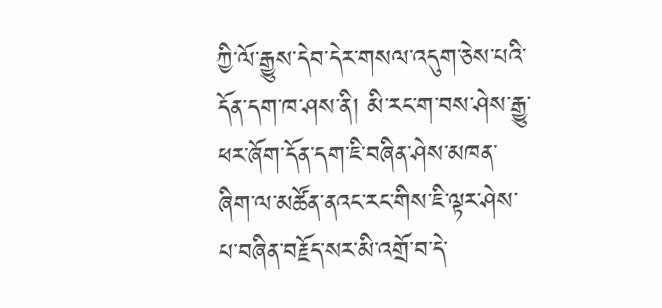ཀྱི་ལོ་རྒྱུས་དེབ་དེར་གསལ་འདུག་ཅེས་པའི་དོན་དག་ཁ་ཤས་ནི། མི་རང་ག་བས་ཤེས་རྒྱུ་ཕར་ཞོག་དོན་དག་ཇི་བཞིན་ཤེས་མཁན་ཞིག་ལ་མཚོན་ནའང་རང་གིས་ཇི་ལྟར་ཤེས་པ་བཞིན་བརྗོད་སར་མི་འགྲོ་བ་དེ་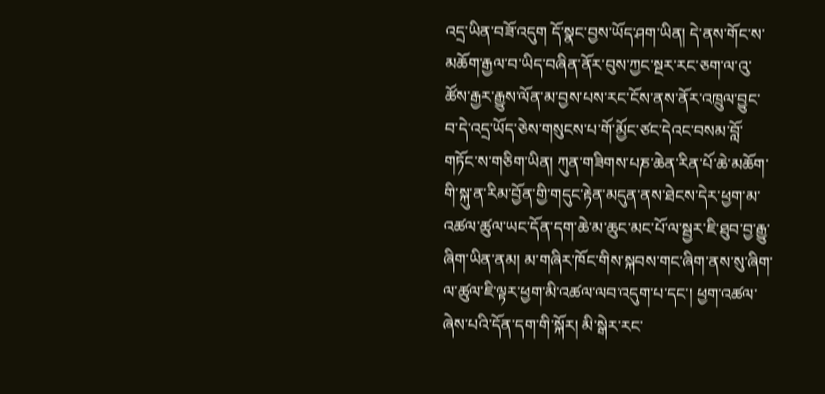འདྲ་ཡིན་བཟོ་འདུག དོ་སྣང་བྱས་ཡོད་ཤག་ཡིན། དེ་ནས་གོང་ས་མཆོག་རྒྱལ་བ་ཡིད་བཞིན་ནོར་བུས་ཀྱང་སྔར་རང་ཅག་ལ་འུ་ཚོས་རྒྱར་རྒྱུས་ལོན་མ་བྱས་པས་རང་ངོས་ནས་ནོར་འཁྲུལ་བྱུང་བ་དེ་འདྲ་ཡོད་ཅེས་གསུངས་པ་གོ་མྱོང་ཙང་དེའང་བསམ་བློ་གཏོང་ས་གཅིག་ཡིན། ཀུན་གཟིགས་པཎ་ཆེན་རིན་པོ་ཆེ་མཆོག་གི་སྐུ་ན་རིམ་བྱོན་གྱི་གདུང་རྟེན་མདུན་ནས་ཐེངས་དེར་ཕྱག་མ་འཚལ་ཚུལ་ཡང་དོན་དག་ཆེ་མ་ཆུང་མང་པོ་ལ་སྦྱར་ཇི་ཐུབ་བྱ་རྒྱུ་ཞིག་ཡིན་ནམ། མ་གཞིར་ཁོང་གིས་སྐབས་གང་ཞིག་ནས་སུ་ཞིག་ལ་ཚུལ་ཇི་ལྟར་ཕྱག་མི་འཚལ་ལབ་འདུག་པ་དང་། ཕྱག་འཚལ་ཞེས་པའི་དོན་དག་གི་སྐོར། མི་སྒེར་རང་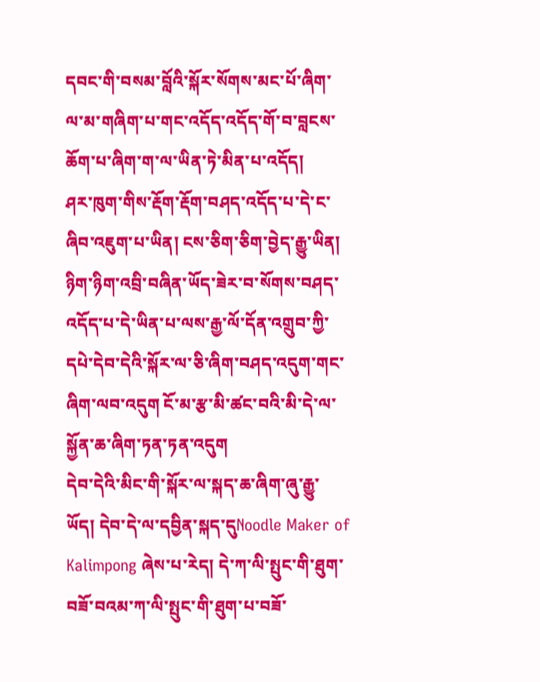དབང་གི་བསམ་བློའི་སྐོར་སོགས་མང་པོ་ཞིག་ལ་མ་གཞིག་པ་གང་འདོད་འདོད་གོ་བ་བླངས་ཆོག་པ་ཞིག་ག་ལ་ཡིན་ཏེ་མིན་པ་འདོད།
ཤར་ཁུག་གིས་རྡོག་རྡོག་བཤད་འདོད་པ་དེ་ང་ཞིབ་འཇུག་པ་ཡིན། ངས་ཅིག་ཅིག་བྱེད་རྒྱུ་ཡིན། ཉིག་ཉིག་འབྲི་བཞིན་ཡོད་ཟེར་བ་སོགས་བཤད་འདོད་པ་དེ་ཡིན་པ་ལས་རྒྱ་ལོ་དོན་འགྲུབ་ཀྱི་དཔེ་དེབ་དེའི་སྐོར་ལ་ཅི་ཞིག་བཤད་འདུག་གང་ཞིག་ལབ་འདུག ངོ་མ་རྩ་མི་ཚང་བའི་མི་དེ་ལ་སྐྱོན་ཆ་ཞིག་ཏན་ཏན་འདུག
དེབ་དེའི་མིང་གི་སྐོར་ལ་སྐད་ཆ་ཞིག་ཞུ་རྒྱུ་ཡོད། དེབ་དེ་ལ་དབྱིན་སྐད་དུNoodle Maker of Kalimpong ཞེས་པ་རེད། དེ་ཀ་ལི་སྤུང་གི་ཐུག་བཟོ་བའམ་ཀ་ལི་སྤུང་གི་ཐུག་པ་བཟོ་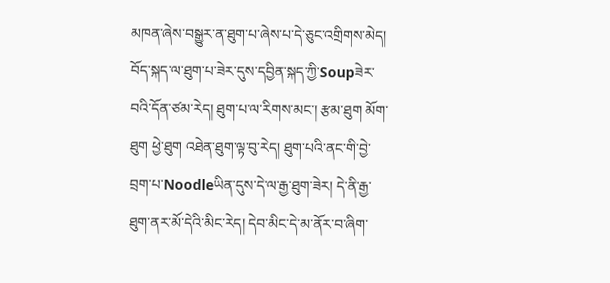མཁན་ཞེས་བསྒྱུར་ན་ཐུག་པ་ཞེས་པ་དེ་ཅུང་འགྲིགས་མེད། བོད་སྐད་ལ་ཐུག་པ་ཟེར་དུས་དབྱིན་སྐད་ཀྱི་Soupཟེར་བའི་དོན་ཙམ་རེད། ཐུག་པ་ལ་རིགས་མང་། རྩམ་ཐུག མོག་ཐུག ཕྱེ་ཐུག འཐེན་ཐུག་ལྟ་བུ་རེད། ཐུག་པའི་ནང་གི་བྱེ་བྲག་པ་Noodleཡིན་དུས་དེ་ལ་རྒྱ་ཐུག་ཟེར། དེ་ནི་རྒྱ་ཐུག་ནར་མོ་དེའི་མིང་རེད། དེབ་མིང་དེ་མ་ནོར་བ་ཞིག་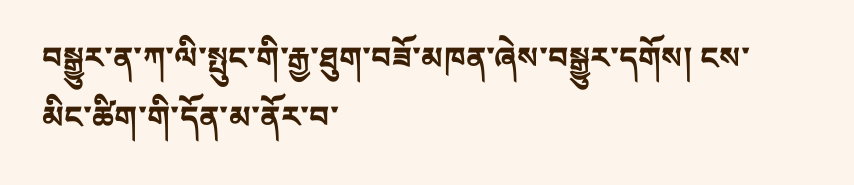བསྒྱུར་ན་ཀ་ལི་སྤུང་གི་རྒྱ་ཐུག་བཟོ་མཁན་ཞེས་བསྒྱུར་དགོས། ངས་མིང་ཚིག་གི་དོན་མ་ནོར་བ་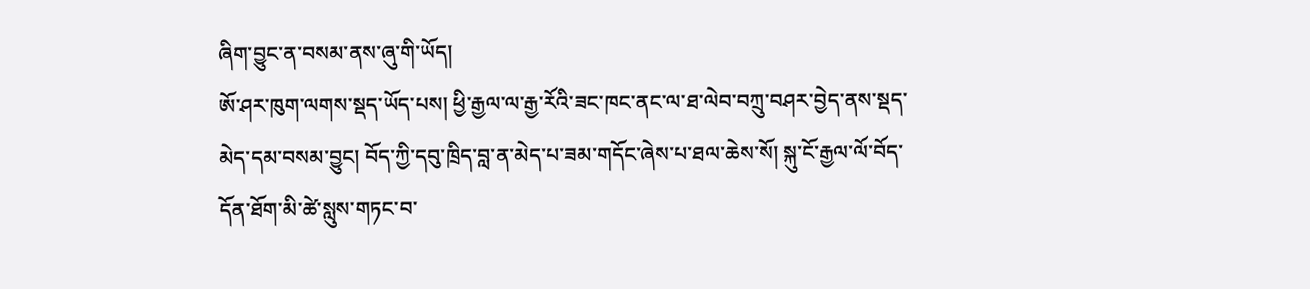ཞིག་བྱུང་ན་བསམ་ནས་ཞུ་གི་ཡོད།
ཨོ་ཤར་ཁུག་ལགས་སྡད་ཡོད་པས། ཕྱི་རྒྱལ་ལ་རྒྱ་རོའི་ཟང་ཁང་ནང་ལ་ཐ་ལེབ་བཀྲུ་བཤར་བྱེད་ནས་སྡད་མེད་དམ་བསམ་བྱུང། བོད་ཀྱི་དབུ་ཁྲིད་བླ་ན་མེད་པ་ཟམ་གདོང་ཞེས་པ་ཐལ་ཆེས་སོ། སྐུ་ངོ་རྒྱལ་ལོ་བོད་དོན་ཐོག་མི་ཚེ་སླུས་གཏང་བ་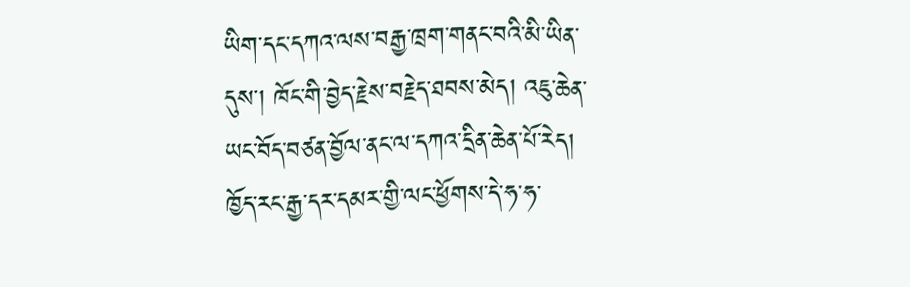ཡིག་དང་དཀའ་ལས་བརྒྱ་ཁྲག་གནང་བའི་མི་ཡིན་དུས་། ཁོང་གི་བྱེད་རྗེས་བརྗེད་ཐབས་མེད། འཇུ་ཆེན་ཡང་བོད་བཙན་བྱོལ་ནང་ལ་དཀའ་དྲིན་ཆེན་པོ་རེད། ཁྱོད་རང་རྒྱ་དར་དམར་གྱི་ལང་ཕྱོགས་དེ་ཧ་ཧ་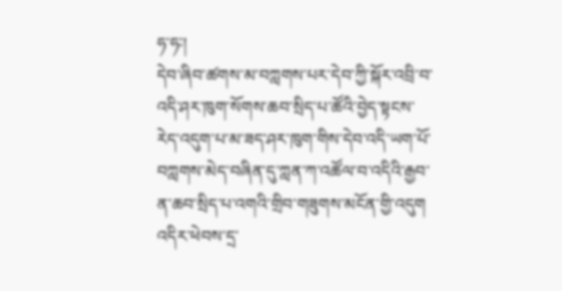ཧ་ཧ࿒།
དེབ་ཞིབ་ཚགས་མ་བཀླགས་པར་དེབ་ཀྱི་སྐོར་འབྲི་བ་འདི་ཤར་ཁུག་སོགས་ཆབ་སྲིད་པ་ཚོའི་བྱེད་སྟངས་རེད་འདུག་པ་མ་ཟད་ཤར་ཁུག་གིས་དེབ་འདི་ཡག་པོ་བཀླགས་མེད་བཞིན་དུ་ཀླན་ཀ་འཚོལ་བ་འདིའི་རྒྱབ་ན་ཆབ་སྲིད་པ་འགའི་གྲིབ་གཟུགས་མངོན་གྱི་འདུག
འདིར་ཕེབས་དྲ་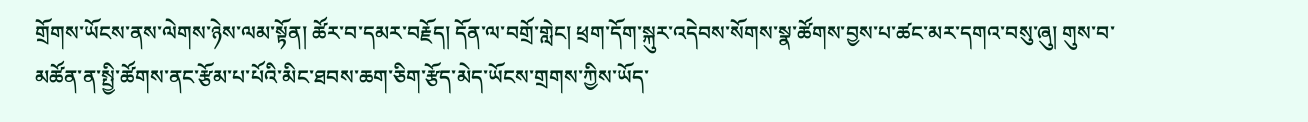གྲོགས་ཡོངས་ནས་ལེགས་ཉེས་ལམ་སྟོན། ཚོར་བ་དམར་བརྗོད། དོན་ལ་བགྲོ་གླེང། ཕྲག་དོག་སྐུར་འདེབས་སོགས་སྣ་ཚོགས་བྱས་པ་ཚང་མར་དགའ་བསུ་ཞུ། གུས་བ་མཚོན་ན་སྤྱི་ཚོགས་ནང་རྩོམ་པ་པོའི་མིང་ཐབས་ཆག་ཅིག་རྩོད་མེད་ཡོངས་གྲགས་ཀྱིས་ཡོད་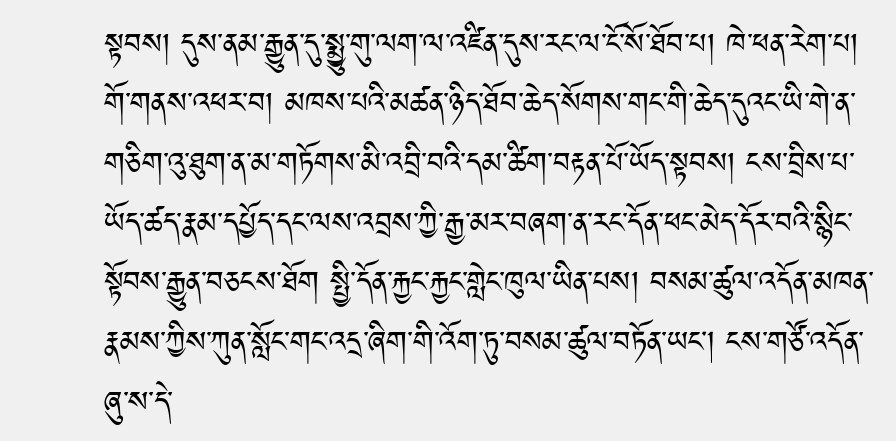སྟབས། དུས་ནམ་རྒྱུན་དུ་སྨྱུ་གུ་ལག་ལ་འཛིན་དུས་རང་ལ་ངོ་སོ་ཐོབ་པ། ཁེ་ཕན་རེག་པ། གོ་གནས་འཕར་བ། མཁས་པའི་མཚན་ཉིད་ཐོབ་ཆེད་སོགས་གང་གི་ཆེད་དུའང་ཡི་གེ་ན་གཅིག་འུ་ཐུག་ན་མ་གཏོགས་མི་འབྲི་བའི་དམ་ཚིག་བརྟན་པོ་ཡོད་སྟབས། ངས་བྲིས་པ་ཡོད་ཚད་རྣམ་དཔྱོད་དང་ལས་འབྲས་ཀྱི་རྒྱ་མར་བཞག་ན་རང་དོན་ཕང་མེད་དོར་བའི་སྙིང་སྟོབས་རྒྱུན་བཅངས་ཐོག སྤྱི་དོན་རྐྱང་རྐྱང་གླེང་ཁུལ་ཡིན་པས། བསམ་ཚུལ་འདོན་མཁན་རྣམས་ཀྱིས་ཀུན་སློང་གང་འདྲ་ཞིག་གི་འོག་ཏུ་བསམ་ཚུལ་བཏོན་ཡང། ངས་གཙོ་འདོན་ཞུ་ས་དེ་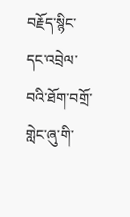བརྗོད་སྙིང་དང་འབྲེལ་བའི་ཐོག་བགྲོ་གླེང་ཞུ་གི་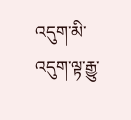འདུག་མི་འདུག་ལྟ་རྒྱུ་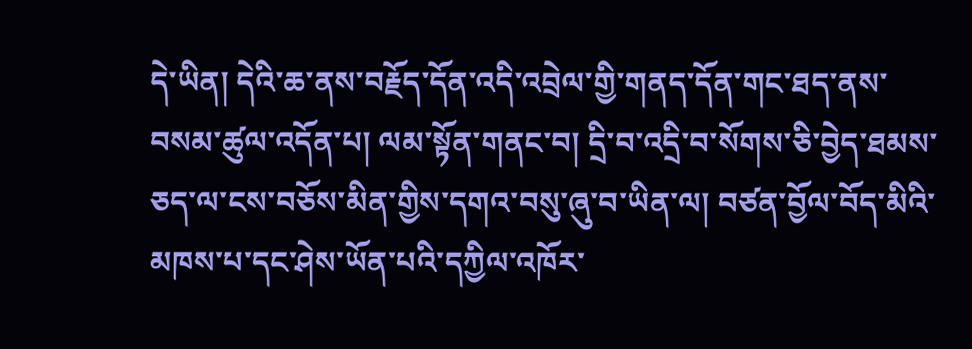དེ་ཡིན། དེའི་ཆ་ནས་བརྗོད་དོན་འདི་འབྲེལ་གྱི་གནད་དོན་གང་ཐད་ནས་བསམ་ཚུལ་འདོན་པ། ལམ་སྟོན་གནང་བ། དྲི་བ་འདྲི་བ་སོགས་ཅི་བྱེད་ཐམས་ཅད་ལ་ངས་བཅོས་མིན་གྱིས་དགའ་བསུ་ཞུ་བ་ཡིན་ལ། བཙན་བྱོལ་བོད་མིའི་མཁས་པ་དང་ཤེས་ཡོན་པའི་དཀྱིལ་འཁོར་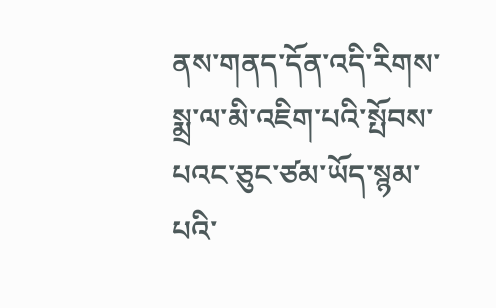ནས་གནད་དོན་འདི་རིགས་སྨྲ་ལ་མི་འཇིག་པའི་སྤོབས་པའང་ཅུང་ཙམ་ཡོད་སྙམ་པའི་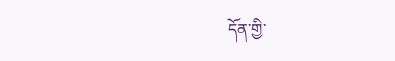དོན་གྱི་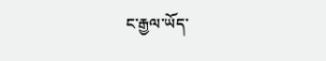ང་རྒྱལ་ཡོད་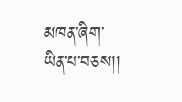མཁན་ཞིག་ཡིན་པ་བཅས།།